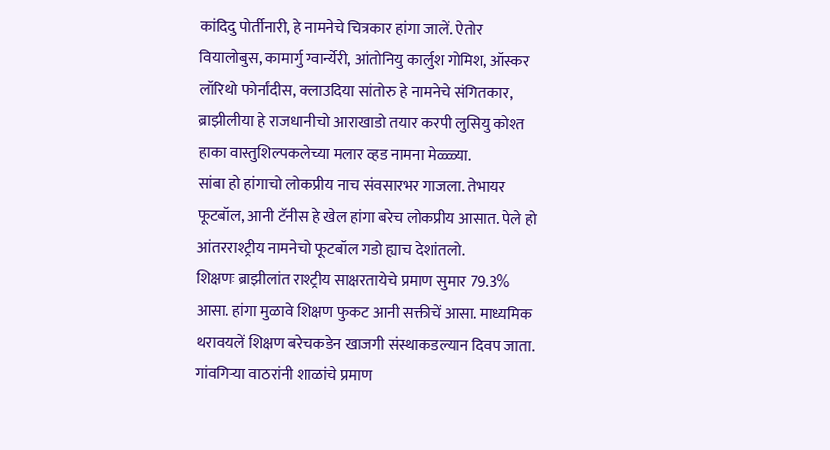कांदिदु पोर्तीनारी, हे नामनेचे चित्रकार हांगा जालें. ऐतोर वियालोबुस, कामार्गु ग्वार्न्येरी, आंतोनियु कार्लुश गोमिश, ऑस्कर लॉरिथो फोर्नांदीस, क्लाउदिया सांतोरु हे नामनेचे संगितकार, ब्राझीलीया हे राजधानीचो आराखाडो तयार करपी लुसियु कोश्त हाका वास्तुशिल्पकलेच्या मलार व्हड नामना मेळ्ळ्या.
सांबा हो हांगाचो लोकप्रीय नाच संवसारभर गाजला. तेभायर फूटबॉल, आनी टॅनीस हे खेल हांगा बरेच लोकप्रीय आसात. पेले हो आंतरराश्ट्रीय नामनेचो फूटबॉल गडो ह्याच देशांतलो.
शिक्षणः ब्राझीलांत राश्ट्रीय साक्षरतायेचे प्रमाण सुमार 79.3% आसा. हांगा मुळावे शिक्षण फुकट आनी सक्तीचें आसा. माध्यमिक थरावयलें शिक्षण बरेचकडेन खाजगी संस्थाकडल्यान दिवप जाता. गांवगिऱ्या वाठरांनी शाळांचे प्रमाण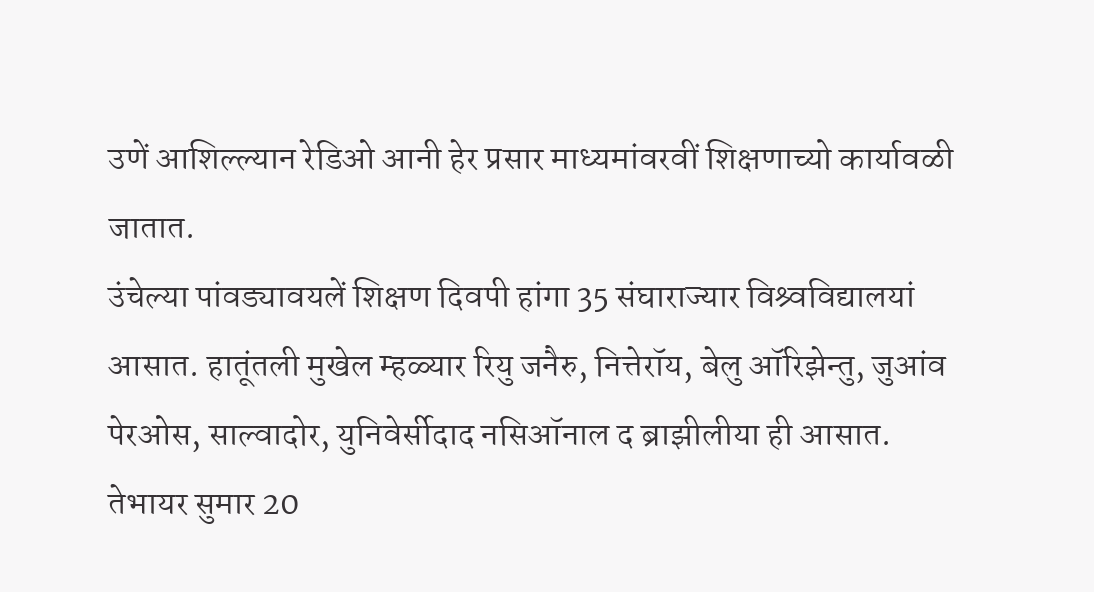उणें आशिल्ल्यान रेडिओ आनी हेर प्रसार माध्यमांवरवीं शिक्षणाच्यो कार्यावळी जातात.
उंचेल्या पांवड्यावयलें शिक्षण दिवपी हांगा 35 संघाराज्यार विश्र्वविद्यालयां आसात. हातूंतली मुखेल म्हळ्यार रियु जनैरु, नित्तेरॉय, बेलु ऑरिझेन्तु, जुआंव पेरओस, साल्वादोर, युनिवेर्सीदाद नसिऑनाल द ब्राझीलीया ही आसात. तेभायर सुमार 20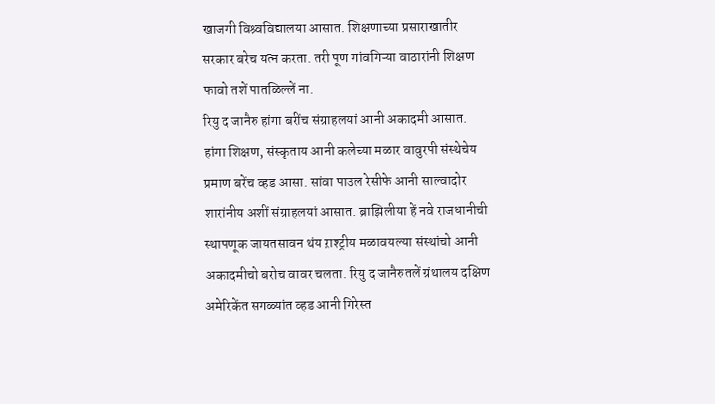खाजगी विश्र्वविद्यालया आसात. शिक्षणाच्या प्रसाराखातीर सरकार बरेच यत्न करता. तरी पूण गांवगिऱ्या वाठारांनी शिक्षण फावो तशें पातळिल्लें ना.
रियु द जानैरु हांगा बरींच संग्राहलयां आनी अकादमी आसात. हांगा शिक्षण, संस्कृताय आनी कलेच्या मळार वावुरपी संस्थेचेय प्रमाण बरेंच व्हड आसा. सांवा पाउल रेसीफे आनी साल्वादोर शारांनीय अशीं संग्राहलयां आसात. ब्राझिलीया हें नवे राजधानीची स्थापणूक जायतसावन थंय ऱाश्ट्रीय मळावयल्या संस्थांचो आनी अकादमीचो बरोच वावर चलता. रियु द जानैरुतलें ग्रंथालय दक्षिण अमेरिकेंत सगळ्यांत व्हड आनी गिरेस्त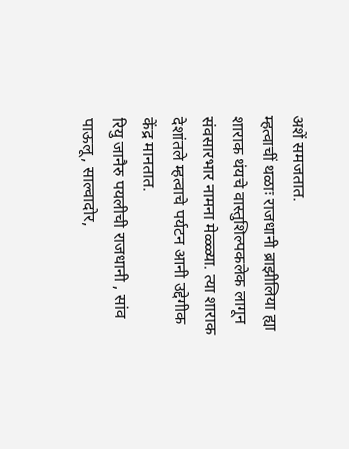अशें समजतात.
म्हत्वाचीं थळाः राजधानी ब्राझीलिया ह्या शाराक थंयचे वास्तुशिल्पकलेक लागून संवसारभार नामना मेळ्ळ्या. त्या शाराक देशांतले म्हत्वाचे पर्यटन आनी उद्देगीक केंद्र मानतात.
रियु जानैरु पयलीची राजधानी , सांव पाऊलू, साल्वादोर,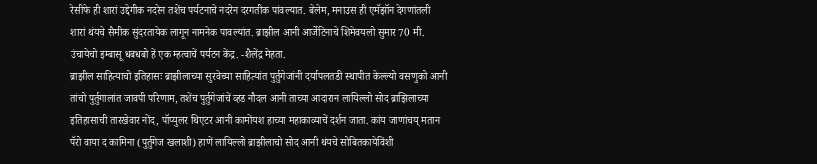रेसीफे ही शारां उद्देगीक नदरेन तशेंच पर्यटनाचे नदरेन दरगतीक पांवल्यात. बेलेम, मनाउस ही एमॅझॉन देगणांतली शारां थंयचे सैमीक सुंदरतायेक लागून नामनेक पावल्यांत. ब्राझील आनी आर्जेटिनाचे शिमेवयलो सुमार 70 मी. उंचायेचो इम्बासू धबधबो हें एक म्हत्वाचें पर्यटन केंद्र. -शैलेंद्र मेहता.
ब्राझील साहित्याचो इतिहासः ब्राझीलाच्या सुरवेच्या साहित्यांत पुर्तुगेजांनी दर्यापलतडी स्थापीत केल्ल्यो वसणुको आनी तांचो पुर्तुगालांत जावपी परिणाम, तशेंच पुर्तुगेजांचें व्हड नौदल आनी ताच्या आदारान लायिल्लो सोद ब्राझिलाच्या इतिहासाची तारखेवार नोंद, पॉप्युलर थिएटर आनी कामोंयश हाच्या महाकाव्याचें दर्शन जाता. कांय जाणांचय् मतान पॅरो वाया द कामिना (पुर्तुगेज खलाशी) हाणें लायिल्लो ब्राझीलाचो सोद आनी थंयचे सोबितकायेविंशी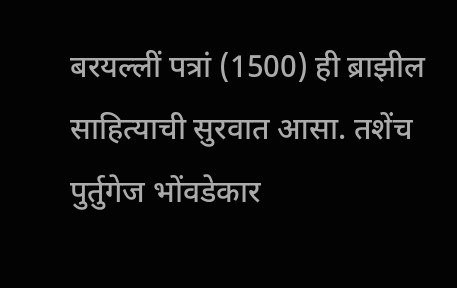बरयल्लीं पत्रां (1500) ही ब्राझील साहित्याची सुरवात आसा. तशेंच पुर्तुगेज भोंवडेकार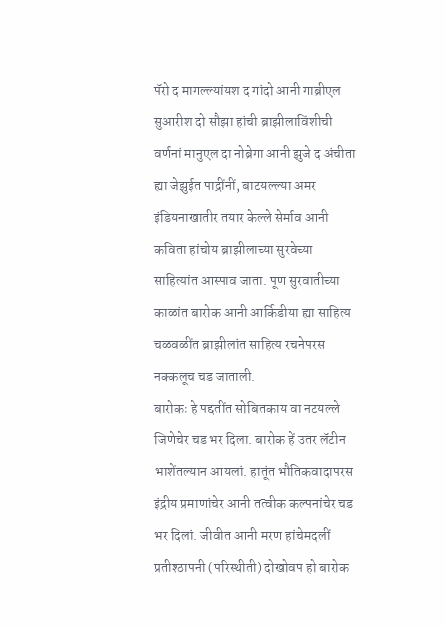पॅरो द मागल्ल्यांयश द गांदो आनी गाब्रीएल सुआरीश दो सौझा हांची ब्राझीलाविंशीची वर्णनां मानुएल दा नोब्रेगा आनी झुजे द अंचीता ह्या जेझुईत पाद्रींनीं, बाटयल्ल्या अमर इंडियनाखातीर तयार केल्ले सेर्माव आनी कविता हांचोय ब्राझीलाच्या सुरवेच्या साहित्यांत आस्पाव जाता. पूण सुरवातीच्या काळांत बारोक आनी आर्किडीया ह्या साहित्य चळवळींत ब्राझीलांत साहित्य रचनेपरस नक्कलूच चड जाताली.
बारोकः हे पद्दतींत सोबितकाय वा नटयल्ले जिणेचेर चड भर दिला. बारोक हें उतर लॅटीन भाशेंतल्यान आयलां. हातूंत भौतिकवादापरस इंद्रीय प्रमाणांचेर आनी तत्वीक कल्पनांचेर चड भर दिलां. जीवीत आनी मरण हांचेमदलीं प्रतीश्ठापनी (परिस्थीती) दोखोवप हो बारोक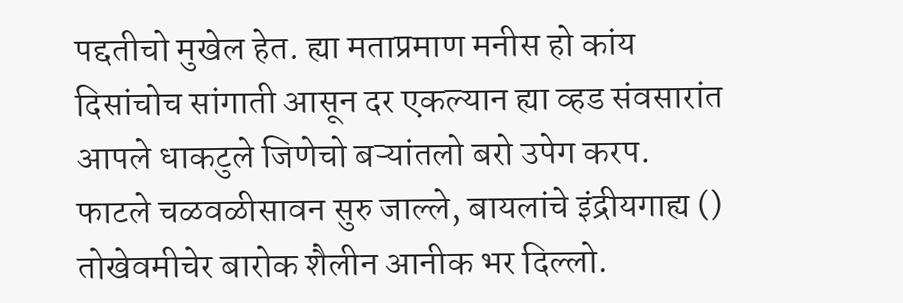पद्दतीचो मुखेल हेत. ह्या मताप्रमाण मनीस हो कांय दिसांचोच सांगाती आसून दर एकल्यान ह्या व्हड संवसारांत आपले धाकटुले जिणेचो बऱ्यांतलो बरो उपेग करप. फाटले चळवळीसावन सुरु जाल्ले, बायलांचे इंद्रीयगाह्य () तोखेवमीचेर बारोक शैलीन आनीक भर दिल्लो.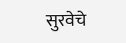सुरवेचे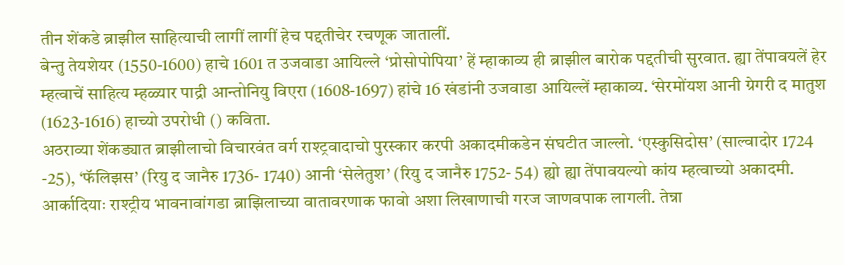तीन शेंकडे ब्राझील साहित्याची लागीं लागीं हेच पद्दतीचेर रचणूक जातालीं.
बेन्तु तेयशेयर (1550-1600) हाचे 1601 त उजवाडा आयिल्ले ‘प्रोसोपोपिया’ हें म्हाकाव्य ही ब्राझील बारोक पद्दतीची सुरवात. ह्या तेंपावयलें हेर म्हत्वाचें साहित्य म्हळ्यार पाद्री आन्तोनियु विएरा (1608-1697) हांचे 16 खंडांनी उजवाडा आयिल्लें म्हाकाव्य. ‘सेरमोंयश आनी ग्रेगरी द मातुश (1623-1616) हाच्यो उपरोधी () कविता.
अठराव्या शेंकड्यात ब्राझीलाचो विचारवंत वर्ग राश्ट्रवादाचो पुरस्कार करपी अकादमीकडेन संघटीत जाल्लो. ‘एस्कुसिदोस’ (साल्वादोर 1724 -25), ‘फॅलिझस’ (रियु द जानैरु 1736- 1740) आनी ‘सेलेतुश’ (रियु द जानैरु 1752- 54) ह्यो ह्या तेंपावयल्यो कांय म्हत्वाच्यो अकादमी.
आर्कादियाः राश्ट्रीय भावनावांगडा ब्राझिलाच्या वातावरणाक फावो अशा लिखाणाची गरज जाणवपाक लागली. तेन्ना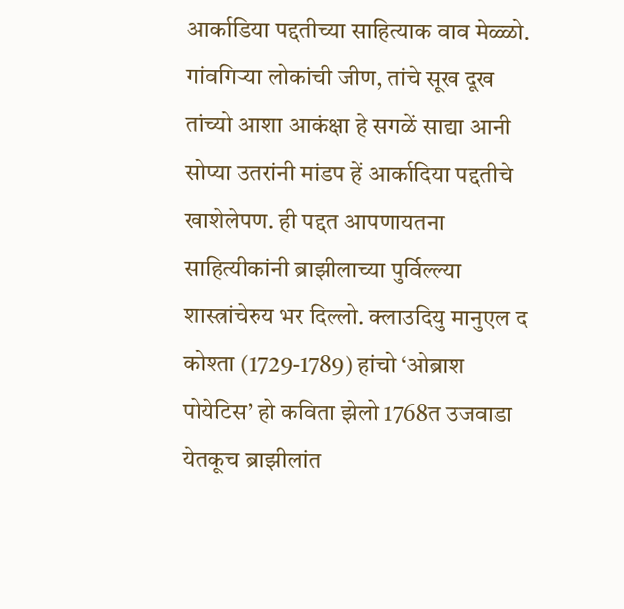आर्काडिया पद्दतीच्या साहित्याक वाव मेळ्ळो. गांवगिऱ्या लोकांची जीण, तांचे सूख दूख तांच्यो आशा आकंक्षा हे सगळें साद्या आनी सोप्या उतरांनी मांडप हें आर्कादिया पद्दतीचे खाशेलेपण. ही पद्दत आपणायतना साहित्यीकांनी ब्राझीलाच्या पुर्विल्ल्या शास्त्रांचेरुय भर दिल्लो. क्लाउदियु मानुएल द कोश्ता (1729-1789) हांचो ‘ओब्राश पोयेटिस’ हो कविता झेलो 1768त उजवाडा येतकूच ब्राझीलांत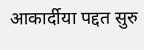आकार्दीया पद्दत सुरु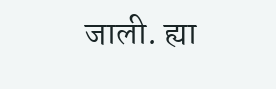जाली. ह्या